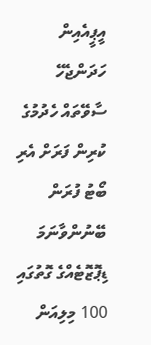އީޕީއެއިން ހަދަންޖެހޭ ސާވޭތައް ހެދުމުގެ ކުރިން ފަރަށް އެރި ބޯޓު ފުރަން ބޭނުންވާނަމަ ޑިޕޮޒޮޓެއްގެ ގޮތުގައި 100 މިލިއަން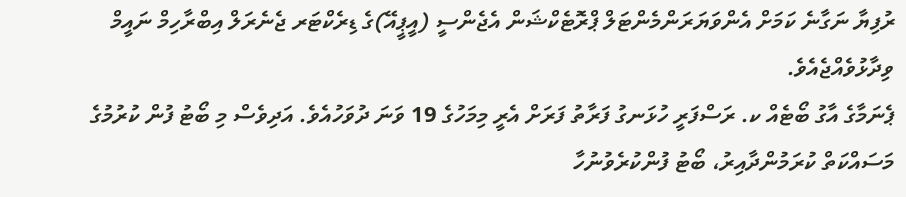ރުފިޔާ ނަގާނެ ކަމަށް އެންވަޔަރަންމެންޓަލް ޕްރޮޓެކްޝަން އެޖެންސީ (އީޕީއޭ)ގެ ޑިރެކްޓަރ ޖެނެރަލް އިބްރާހިމް ނައީމް ވިދާޅުވެއްޖެއެވެ.
ޕެނަމާގެ އާގު ބޯޓެއް ކ. ރަސްފަރީ ހުޅަނގު ފަރާތު ފަރަށް އެރީ މިމަހުގެ 19 ވަނަ ދުވަހުއެވެ. އަދިވެސް މި ބޯޓު ފުން ކުރުމުގެ މަސައްކަތް ކުރަމުންދާއިރު، ބޯޓު ފުންކުރެވުނުހާ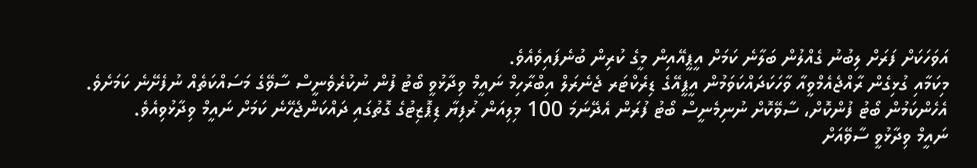އަވަހަކަށް ފަރަށް ލިބުނު ގެއްލުން ބަލާނެ ކަމަށް އީޕީއޭއިން މީގެ ކުރިން ބުނެފައިވެއެވެ.
މިކަމާއި ގުޅިގެން ރާއްޖެއެމްވީއާ ވާހަކަދައްކަވަމުން އީޕީއޭގެ ޑިރެކްޓަރ ޖެނެރަލް އިބްރާހިމް ނައީމް ވިދާޅުވީ ބޯޓު ފުން ނުކުރެވެނީސް ސާވޭގެ މަސައްކަތެއް ނުފެށޭނެ ކަމަށެވެ. އެހެންކަމުން ބޯޓު ފުންކޮށް، ސާވޭކޮށް ނުނިމެނީސް ބޯޓު ފުރަން އެދޭނަމަ 100 މިލިއަން ރުފިޔާ ޑިޕޮޒިޓުގެ ގޮތުގައި ދައްކަންޖެހޭނެ ކަމަށް ނައީމް ވިދާޅުވިއެވެ.
ނައީމް ވިދާޅުވީ ސާވޭއަށް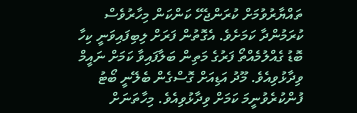ތައްޔާރުވުމަށް ކުރަންޖެހޭ ކަންކަން މިހާރުވެސް ކުރަމުންދާ ކަމަށެވެ. އެގޮތުން ފަރަށް ލިބިފައިވަނީ ކިހާ ބޮޑު ގެއްލުމެއްތޯ ފަރުގެ މަތިން ބަލާފައިވާ ކަމަށް ނައީމް ވިދާޅުވިއެވެ. މޫދު އަޑިއަށް ގޮސްގެން ބެލޭނީ ބޯޓު ފުންކުރެވުނީމަ ކަމަށް ވިދާޅުވިއެވެ. މިހާތަނަށް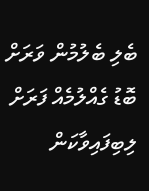ބެލި ބެލުމުން ވަރަށް ބޮޑު ގެއްލުމެއް ފަރަށް ލިބިފައިވާކަން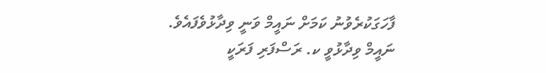ފާހަގަކުރެވުނު ކަމަށް ނައީމް ވަނީ ވިދާޅުވެފައެވެ.
ނައީމް ވިދާޅުވީ ކ. ރަސްފަރި ފަރަކީ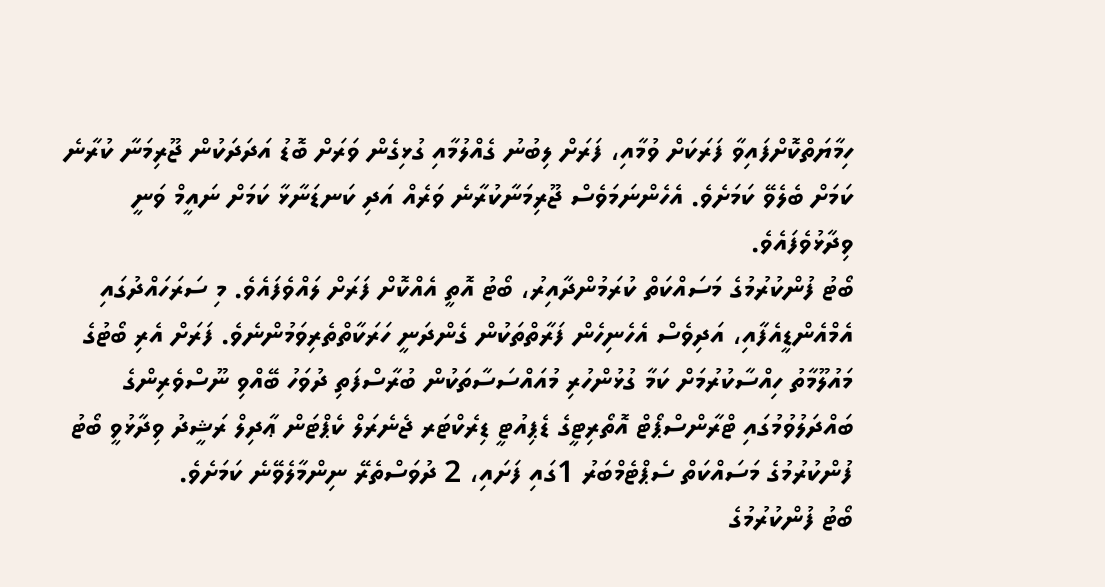ހިމާޔަތްކޮށްފައިވާ ފަރަކަށް ވުމާއި، ފަރަށް ލިބުނު ގެއްލުމާއި ގުޅިގެން ވަރަށް ބޮޑު އަދަދަކުން ޖޫރިމަނާ ކުރާނެ ކަމަށް ބެލެވޭ ކަމަށެވެ. އެހެންނަމަވެސް ޖޫރިމަނާކުރާނެ ވަރެއް އަދި ކަނޑަނާޅާ ކަމަށް ނައީމް ވަނީ ވިދާޅުވެފައެވެ.
ބޯޓު ފުންކުރުމުގެ މަސައްކަތް ކުރަމުންދާއިރު، ބޯޓު އޮތީ އެއްކޮށް ފަރަށް ލައްވެފައެވެ. މި ސަރަހައްދުގައި އެމްއެންޑީއެފާއި، އަދިވެސް އެހެނިހެން ފަރާތްތަކުން ގެންދަނީ ހަރަކާތްތެރިވަމުންނެވެ. ފަރަށް އެރި ބޯޓުގެ މައުލޫމާތު ހިއްސާކުރުމަށް ކަމާ ގުޅުންހުރި މުއައްސަސާތަކުން ބުރާސްފަތި ދުވަހު ބޭއްވި ނޫސްވެރިންގެ ބައްދަލުވުމުގައި ޓްރާންސްޕޯޓް އޮތޯރިޓީގެ ޑެޕިއުޓީ ޑިރެކްޓަރ ޖެނެރަލް ކެޕްޓަން ޢާދިލް ރަޝީދު ވިދާޅުވީ ބޯޓު ފުންކުރުމުގެ މަސައްކަތް ސެޕްޓެމްބަރު 1ގައި ފަށައި، 2 ދުވަސްތެރޭ ނިންމާލެވޭނެ ކަމަށެވެ.
ބޯޓު ފުންކުރުމުގެ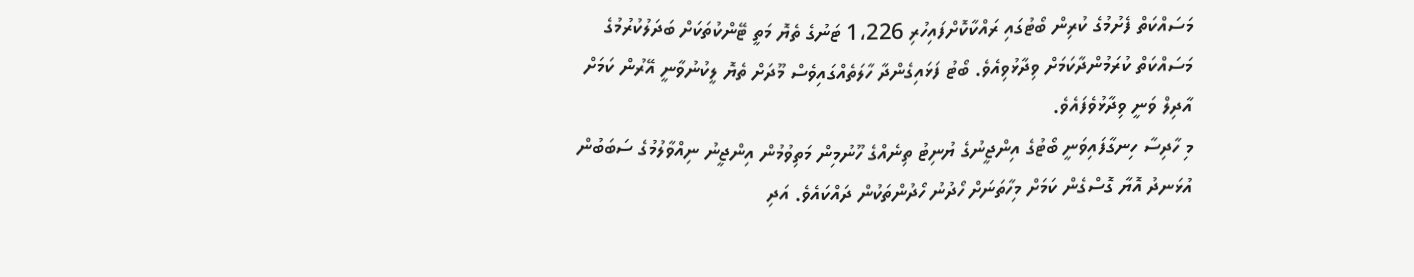މަސައްކަތް ފެށުމުގެ ކުރިން ބޯޓުގައި ރައްކާކޮށްފައިހުރި 1،226 ޓަނުގެ ތެޔޮ މަތީ ޓޭންކުތަކަށް ބަދަލުކުރުމުގެ މަސައްކަތް ކުރަމުންދާކަމަށް ވިދާޅުވިއެވެ. ބޯޓު ފަޅައިގެންދާ ހާލަތެއްގައިވެސް މޫދަށް ތެޔޮ ލީކުނުވާނީ އޭރުން ކަމަށް އާދިލް ވަނީ ވިދާޅުވެފައެވެ.
މި ހާދިސާ ހިނގާފައިވަނީ ބޯޓުގެ އިންޖީނުގެ ޔުނިޓު ތިނެއްގެ ހޫނުމިން މަތިވުމުން އިންޖީނު ނިއްވާލުމުގެ ސަބަބުން އުޅަނދު އޮޔާ ގޮސްގެން ކަމަށް މިހާތަނަށް ހޯދުނު ހޯދުންތަކުން ދައްކައެވެ. އަދި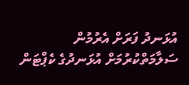އުޅަނދު ފަރަށް އެރުމުން ސަލާމަތްކުރުމަށް އުޅަނދުގެ ކެޕްޓަން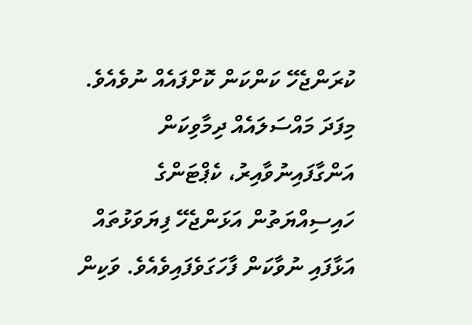ކުރަންޖެހޭ ކަންކަން ކޮށްފައެއް ނުވެއެވެ. މިފަދަ މައްސަލައެއް ދިމާވިކަން އަންގާފައިނުވާއިރު، ކެޕްޓަންގެ ހައިސިއްޔަތުން އަޅަންޖެހޭ ފިޔަވަޅުތައް އަޅާފައި ނުވާކަން ފާހަގަވެފައިވެއެވެ. ވަކިން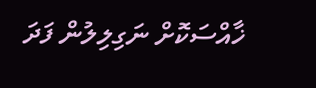ޚާއްސަކޮށް ނަގިލިލުން ފަދަ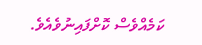ކަމެއްވެސް ކޮށްފައިނުވެއެވެ.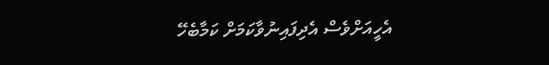އެހީއަށްވެސް އެދިފައިނުވާކަމަށް ކަމާބެހޭ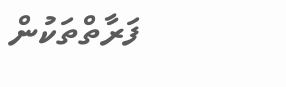ފަރާތްތަކުން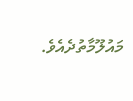މައުލޫމާތުދެއެވެ.